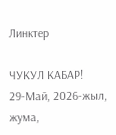Линктер

ЧУКУЛ КАБАР!
29-Май, 2026-жыл, жума,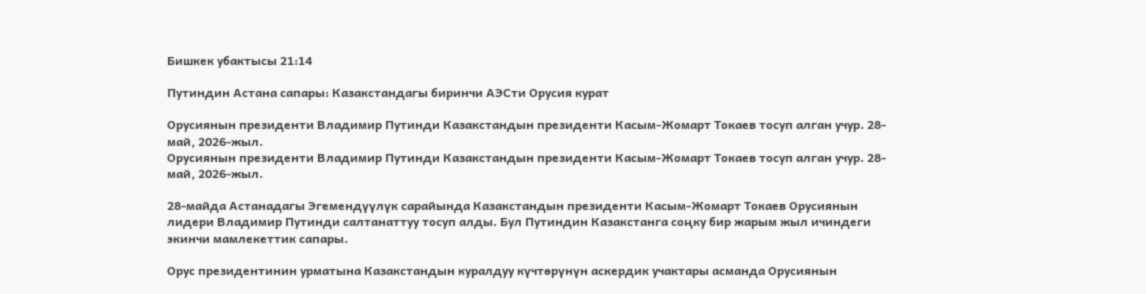Бишкек убактысы 21:14

Путиндин Астана сапары: Казакстандагы биринчи АЭСти Орусия курат

Орусиянын президенти Владимир Путинди Казакстандын президенти Касым-Жомарт Токаев тосуп алган учур. 28-май, 2026-жыл.
Орусиянын президенти Владимир Путинди Казакстандын президенти Касым-Жомарт Токаев тосуп алган учур. 28-май, 2026-жыл.

28-майда Астанадагы Эгемендүүлүк сарайында Казакстандын президенти Касым-Жомарт Токаев Орусиянын лидери Владимир Путинди салтанаттуу тосуп алды. Бул Путиндин Казакстанга соңку бир жарым жыл ичиндеги экинчи мамлекеттик сапары.

Орус президентинин урматына Казакстандын куралдуу күчтөрүнүн аскердик учактары асманда Орусиянын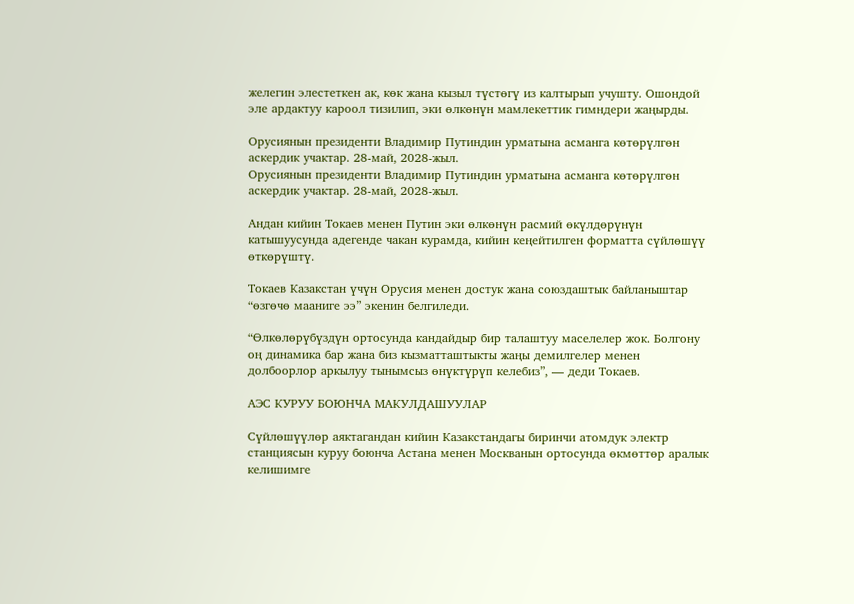желегин элестеткен ак, көк жана кызыл түстөгү из калтырып учушту. Ошондой эле ардактуу кароол тизилип, эки өлкөнүн мамлекеттик гимндери жаңырды.

Орусиянын президенти Владимир Путиндин урматына асманга көтөрүлгөн аскердик учактар. 28-май, 2028-жыл.
Орусиянын президенти Владимир Путиндин урматына асманга көтөрүлгөн аскердик учактар. 28-май, 2028-жыл.

Андан кийин Токаев менен Путин эки өлкөнүн расмий өкүлдөрүнүн катышуусунда адегенде чакан курамда, кийин кеңейтилген форматта сүйлөшүү өткөрүштү.

Токаев Казакстан үчүн Орусия менен достук жана союздаштык байланыштар “өзгөчө мааниге ээ” экенин белгиледи.

“Өлкөлөрүбүздүн ортосунда кандайдыр бир талаштуу маселелер жок. Болгону оң динамика бар жана биз кызматташтыкты жаңы демилгелер менен долбоорлор аркылуу тынымсыз өнүктүрүп келебиз”, — деди Токаев.

АЭС КУРУУ БОЮНЧА МАКУЛДАШУУЛАР

Сүйлөшүүлөр аяктагандан кийин Казакстандагы биринчи атомдук электр станциясын куруу боюнча Астана менен Москванын ортосунда өкмөттөр аралык келишимге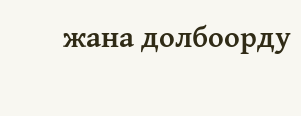жана долбоорду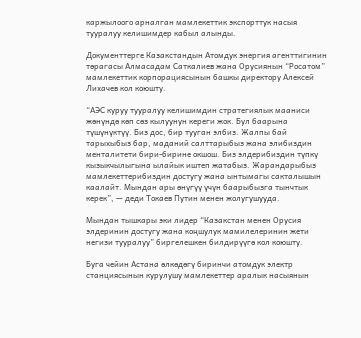каржылоого арналган мамлекеттик экспорттук насыя тууралуу келишимдер кабыл алынды.

Документтерге Казакстандын Атомдук энергия агенттигинин төрагасы Алмасадам Саткалиев жана Орусиянын “Росатом” мамлекеттик корпорациясынын башкы директору Алексей Лихачев кол коюшту.

“АЭС куруу тууралуу келишимдин стратегиялык мааниси жөнүндө көп сөз кылуунун кереги жок. Бул баарына түшүнүктүү. Биз дос, бир тууган элбиз. Жалпы бай тарыхыбыз бар, маданий салттарыбыз жана элибиздин менталитети бири-бирине окшош. Биз элдерибиздин түпкү кызыкчылыгына ылайык иштеп жатабыз. Жарандарыбыз мамлекеттерибиздин достугу жана ынтымагы сакталышын каалайт. Мындан ары өнүгүү үчүн баарыбызга тынчтык керек”, — деди Токаев Путин менен жолугушууда.

Мындан тышкары эки лидер “Казакстан менен Орусия элдеринин достугу жана коңшулук мамилелеринин жети негизи тууралуу” биргелешкен билдирүүгө кол коюшту.

Буга чейин Астана өлкөдөгү биринчи атомдук электр станциясынын курулушу мамлекеттер аралык насыянын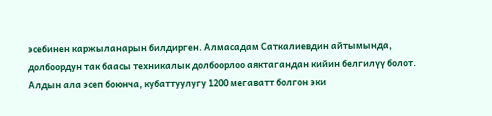эсебинен каржыланарын билдирген. Алмасадам Саткалиевдин айтымында, долбоордун так баасы техникалык долбоорлоо аяктагандан кийин белгилүү болот. Алдын ала эсеп боюнча, кубаттуулугу 1200 мегаватт болгон эки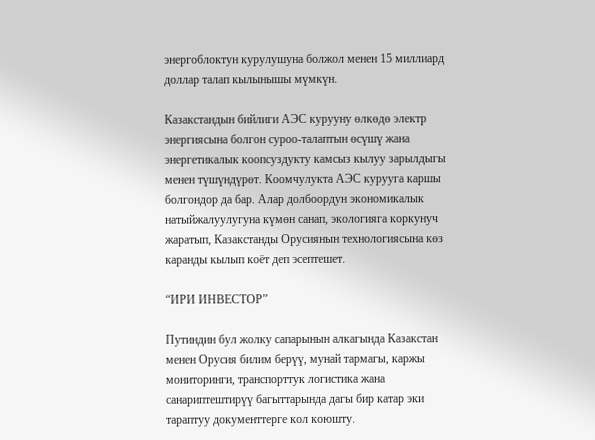энергоблоктун курулушуна болжол менен 15 миллиард доллар талап кылынышы мүмкүн.

Казакстандын бийлиги АЭС курууну өлкөдө электр энергиясына болгон суроо-талаптын өсүшү жана энергетикалык коопсуздукту камсыз кылуу зарылдыгы менен түшүндүрөт. Коомчулукта АЭС курууга каршы болгондор да бар. Алар долбоордун экономикалык натыйжалуулугуна күмөн санап, экологияга коркунуч жаратып, Казакстанды Орусиянын технологиясына көз каранды кылып коёт деп эсептешет.

“ИРИ ИНВЕСТОР”

Путиндин бул жолку сапарынын алкагында Казакстан менен Орусия билим берүү, мунай тармагы, каржы мониторинги, транспорттук логистика жана санариптештирүү багыттарында дагы бир катар эки тараптуу документтерге кол коюшту.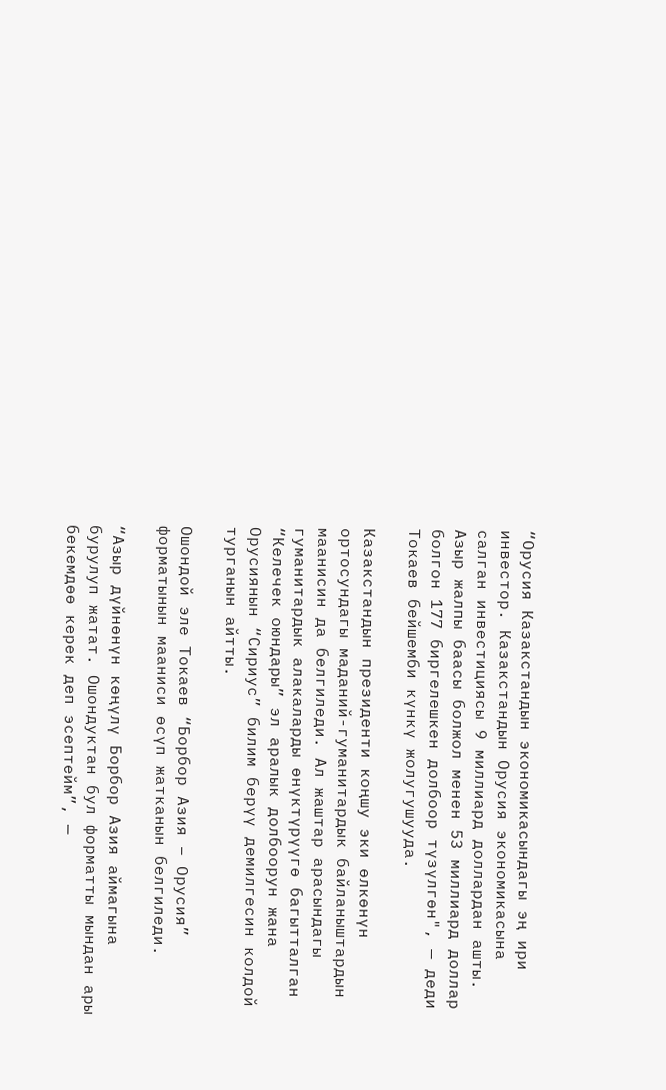“Орусия Казакстандын экономикасындагы эң ири инвестор. Казакстандын Орусия экономикасына салган инвестициясы 9 миллиард доллардан ашты. Азыр жалпы баасы болжол менен 53 миллиард доллар болгон 177 биргелешкен долбоор түзүлгөн", — деди Токаев бейшемби күнкү жолугушууда.

Казакстандын президенти коңшу эки өлкөнүн ортосундагы маданий-гуманитардык байланыштардын маанисин да белгиледи. Ал жаштар арасындагы гуманитардык алакаларды өнүктүрүүгө багытталган “Келечек оюндары” эл аралык долбоорун жана Орусиянын “Сириус” билим берүү демилгесин колдой турганын айтты.

Ошондой эле Токаев “Борбор Азия – Орусия” форматынын мааниси өсүп жатканын белгиледи.

“Азыр дүйнөнүн көңүлү Борбор Азия аймагына бурулуп жатат. Ошондуктан бул форматты мындан ары бекемдөө керек деп эсептейм”, —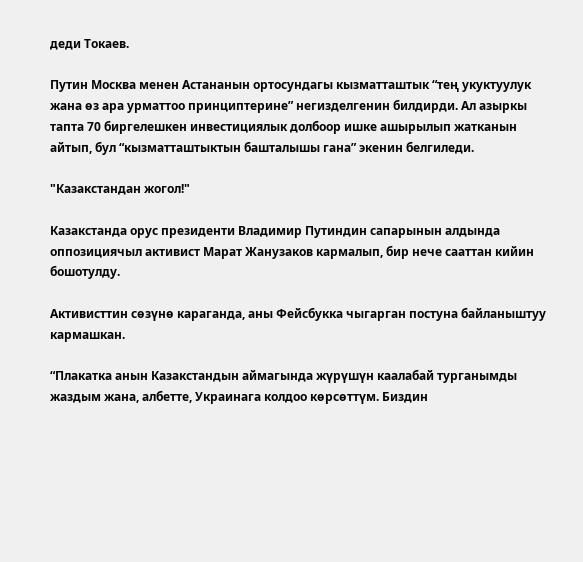деди Токаев.

Путин Москва менен Астананын ортосундагы кызматташтык “тең укуктуулук жана өз ара урматтоо принциптерине” негизделгенин билдирди. Ал азыркы тапта 70 биргелешкен инвестициялык долбоор ишке ашырылып жатканын айтып, бул “кызматташтыктын башталышы гана” экенин белгиледи.

"Казакстандан жогол!"

Казакстанда орус президенти Владимир Путиндин сапарынын алдында оппозициячыл активист Марат Жанузаков кармалып, бир нече сааттан кийин бошотулду.

Активисттин сөзүнө караганда, аны Фейсбукка чыгарган постуна байланыштуу кармашкан.

“Плакатка анын Казакстандын аймагында жүрүшүн каалабай турганымды жаздым жана, албетте, Украинага колдоо көрсөттүм. Биздин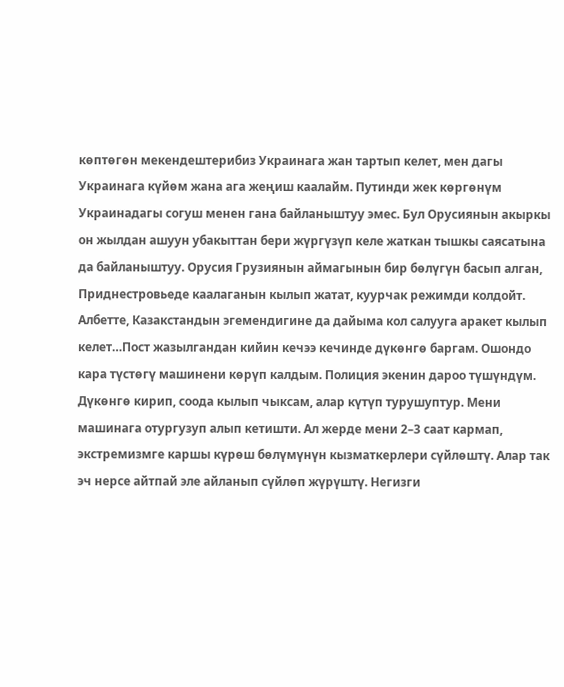көптөгөн мекендештерибиз Украинага жан тартып келет, мен дагы Украинага күйөм жана ага жеңиш каалайм. Путинди жек көргөнүм Украинадагы согуш менен гана байланыштуу эмес. Бул Орусиянын акыркы он жылдан ашуун убакыттан бери жүргүзүп келе жаткан тышкы саясатына да байланыштуу. Орусия Грузиянын аймагынын бир бөлүгүн басып алган, Приднестровьеде каалаганын кылып жатат, куурчак режимди колдойт. Албетте, Казакстандын эгемендигине да дайыма кол салууга аракет кылып келет…Пост жазылгандан кийин кечээ кечинде дүкөнгө баргам. Ошондо кара түстөгү машинени көрүп калдым. Полиция экенин дароо түшүндүм. Дүкөнгө кирип, соода кылып чыксам, алар күтүп турушуптур. Мени машинага отургузуп алып кетишти. Ал жерде мени 2–3 саат кармап, экстремизмге каршы күрөш бөлүмүнүн кызматкерлери сүйлөштү. Алар так эч нерсе айтпай эле айланып сүйлөп жүрүштү. Негизги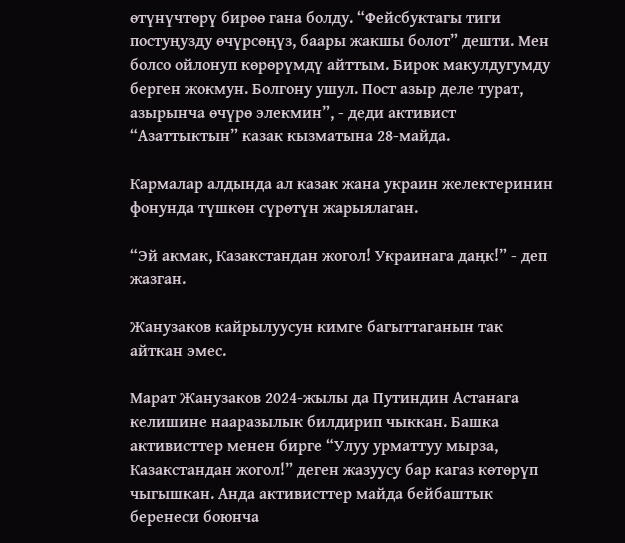өтүнүчтөрү бирөө гана болду. “Фейсбуктагы тиги постуңузду өчүрсөңүз, баары жакшы болот” дешти. Мен болсо ойлонуп көрөрүмдү айттым. Бирок макулдугумду берген жокмун. Болгону ушул. Пост азыр деле турат, азырынча өчүрө элекмин”, - деди активист “Азаттыктын” казак кызматына 28-майда.

Кармалар алдында ал казак жана украин желектеринин фонунда түшкөн сүрөтүн жарыялаган.

“Эй акмак, Казакстандан жогол! Украинага даңк!” - деп жазган.

Жанузаков кайрылуусун кимге багыттаганын так айткан эмес.

Марат Жанузаков 2024-жылы да Путиндин Астанага келишине нааразылык билдирип чыккан. Башка активисттер менен бирге “Улуу урматтуу мырза, Казакстандан жогол!” деген жазуусу бар кагаз көтөрүп чыгышкан. Анда активисттер майда бейбаштык беренеси боюнча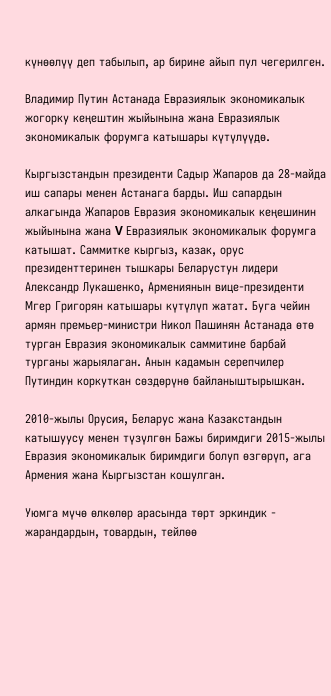күнөөлүү деп табылып, ар бирине айып пул чегерилген.

Владимир Путин Астанада Евразиялык экономикалык жогорку кеңештин жыйынына жана Евразиялык экономикалык форумга катышары күтүлүүдө.

Кыргызстандын президенти Садыр Жапаров да 28-майда иш сапары менен Астанага барды. Иш сапардын алкагында Жапаров Евразия экономикалык кеңешинин жыйынына жана V Евразиялык экономикалык форумга катышат. Саммитке кыргыз, казак, орус президенттеринен тышкары Беларустун лидери Александр Лукашенко, Армениянын вице-президенти Мгер Григорян катышары күтүлүп жатат. Буга чейин армян премьер-министри Никол Пашинян Астанада өтө турган Евразия экономикалык саммитине барбай турганы жарыялаган. Анын кадамын серепчилер Путиндин коркуткан сөздөрүнө байланыштырышкан.

2010-жылы Орусия, Беларус жана Казакстандын катышуусу менен түзүлгөн Бажы биримдиги 2015-жылы Евразия экономикалык биримдиги болуп өзгөрүп, ага Армения жана Кыргызстан кошулган.

Уюмга мүчө өлкөлөр арасында төрт эркиндик - жарандардын, товардын, тейлөө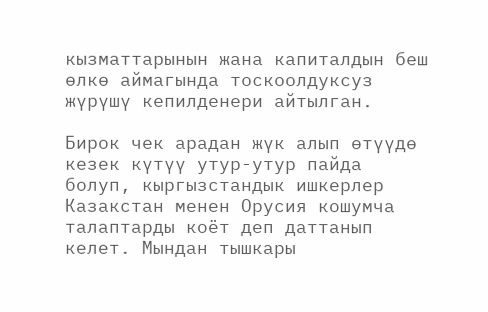кызматтарынын жана капиталдын беш өлкө аймагында тоскоолдуксуз жүрүшү кепилденери айтылган.

Бирок чек арадан жүк алып өтүүдө кезек күтүү утур-утур пайда болуп, кыргызстандык ишкерлер Казакстан менен Орусия кошумча талаптарды коёт деп даттанып келет. Мындан тышкары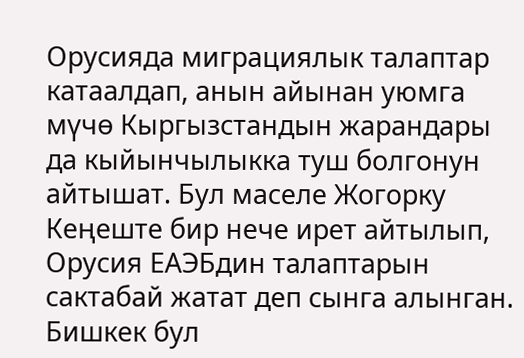Орусияда миграциялык талаптар катаалдап, анын айынан уюмга мүчө Кыргызстандын жарандары да кыйынчылыкка туш болгонун айтышат. Бул маселе Жогорку Кеңеште бир нече ирет айтылып, Орусия ЕАЭБдин талаптарын сактабай жатат деп сынга алынган. Бишкек бул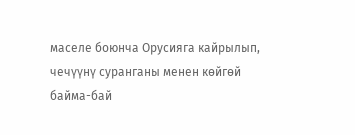маселе боюнча Орусияга кайрылып, чечүүнү суранганы менен көйгөй байма-бай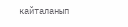кайталанып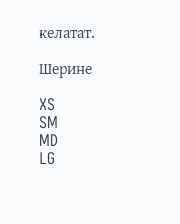келатат.

Шерине

XS
SM
MD
LG